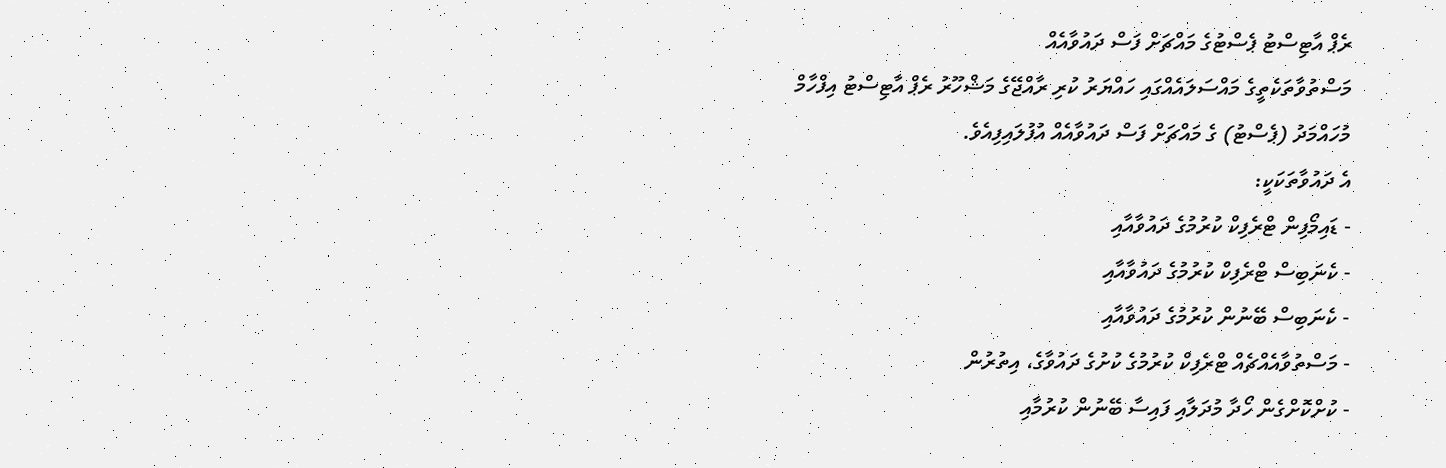ރެޕް އާޓިސްޓު ޕެސްޓުގެ މައްޗަށް ފަސް ދައުވާއެއް
މަސްތުވާތަކެތީގެ މައްސަލައެއްގައި ހައްޔަރު ކުރި ރާއްޖޭގެ މަޝްހޫރު ރެޕް އާޓިސްޓު އިފްހާމް މުހައްމަދު (ޕެސްޓު) ގެ މައްޗަށް ފަސް ދައުވާއެއް އުފުލައިފިއެވެ.
އެ ދައުވާތަކަކީ:
- ޑައިމޯފިން ޓްރެފިކް ކުރުމުގެ ދައުވާއާއި
- ކެނަބިސް ޓްރެފިކް ކުރުމުގެ ދައުވާއާއި
- ކެނަބިސް ބޭނުން ކުރުމުގެ ދައުވާއާއި
- މަސްތުވާއެއްޗެއް ޓްރެފިކް ކުރުމުގެ ކުށުގެ ދައުވާގެ، އިތުރުން
- ކުށްކޮށްގެން ހޯދާ މުދަލާއި ފައިސާ ބޭނުން ކުރުމާއި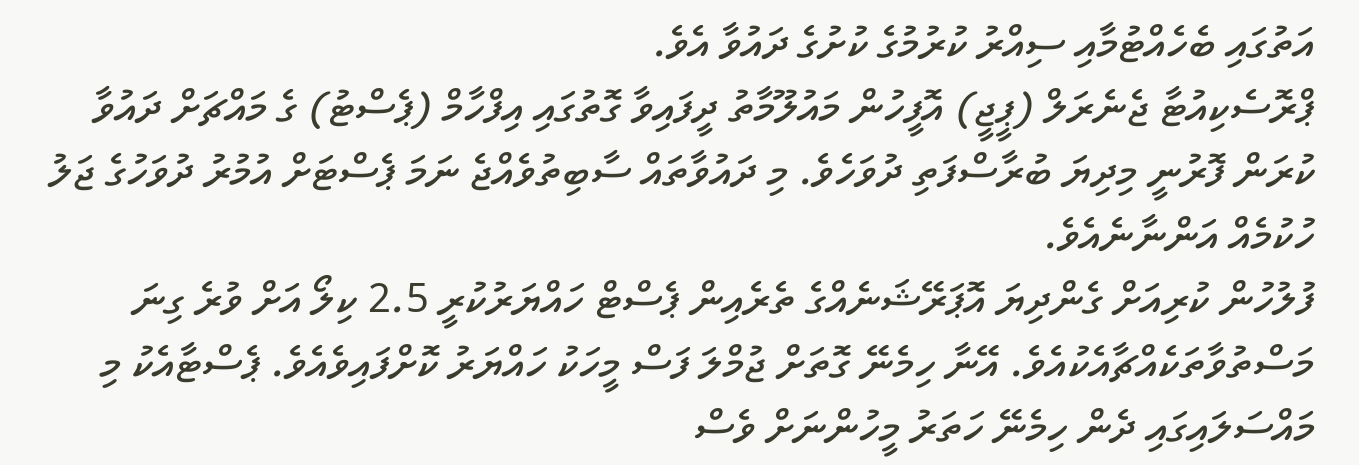އަތުގައި ބެހެއްޓުމާއި ސިއްރު ކުރުމުގެ ކުށުގެ ދައުވާ އެވެ.
ޕްރޮސެކިއުޓާ ޖެނެރަލް (ޕީޖީ) އޮފީހުން މައުލޫމާތު ދީފައިވާ ގޮތުގައި އިފްހާމް (ޕެސްޓު) ގެ މައްޗަށް ދައުވާ ކުރަން ފޮރުނީ މިދިޔަ ބުރާސްފަތި ދުވަހެވެ. މި ދައުވާތައް ސާބިތުވެއްޖެ ނަމަ ޕެސްޓަށް އުމުރު ދުވަހުގެ ޖަލު ހުކުމެއް އަންނާނެއެވެ.
ފުލުހުން ކުރިއަށް ގެންދިޔަ އޮޕަރޭޝަނެއްގެ ތެރެއިން ޕެސްޓް ހައްޔަރުކުރީ 2.5 ކިލޯ އަށް ވުރެ ގިނަ މަސްތުވާތަކެއްޗާއެކުއެވެ. އޭނާ ހިމެނޭ ގޮތަށް ޖުމްލަ ފަސް މީހަކު ހައްޔަރު ކޮށްފައިވެއެވެ. ޕެސްޓާއެކު މި މައްސަލައިގައި ދެން ހިމެނޭ ހަތަރު މީހުންނަށް ވެސް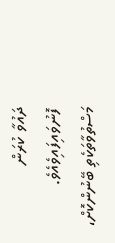ދައުވާ ކުރަން ފޮނުވައިފައިވެއެވެ.
މަސްތުވާތަކެތި ބޭނުންކޮށް،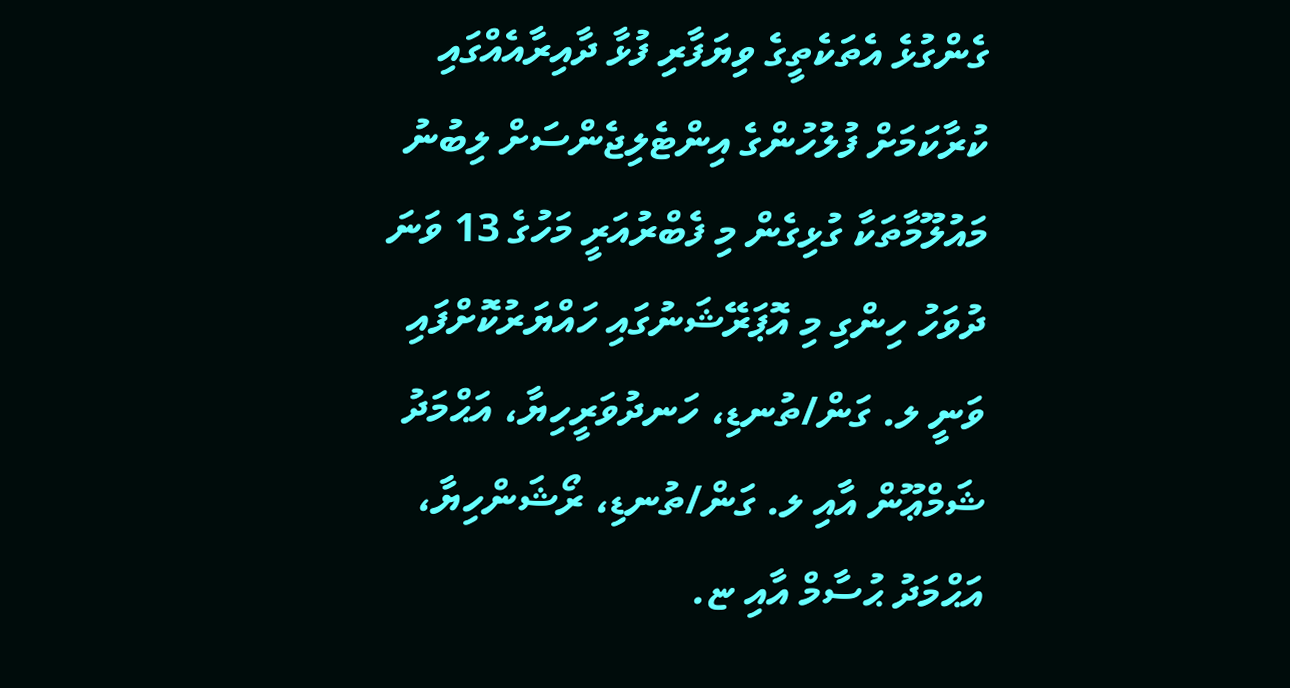ގެންގުޅެ އެތަކެތީގެ ވިޔަފާރި ފުޅާ ދާއިރާއެއްގައި ކުރާކަމަށް ފުލުހުންގެ އިންޓެލިޖެންސަށް ލިބުނު މައުލޫމާތަކާ ގުޅިގެން މި ފެބްރުއަރީ މަހުގެ 13 ވަނަ ދުވަހު ހިންގި މި އޮޕަރޭޝަނުގައި ހައްޔަރުކޮށްފައި ވަނީ ލ. ގަން/ތުނޑި، ހަނދުވަރީހިޔާ، އަޙްމަދު ޝަމްޢޫން އާއި ލ. ގަން/ތުނޑި، ރޯޝަންހިޔާ، އަޙްމަދު ޙުސާމް އާއި ޏ.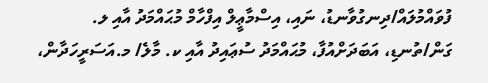ފުވައްމުލައް/ދިނގުވާނޑު، ނައި، އިސްމާޢީލް އިފްހާމް މުޙައްމަދު އާއި ލ. ގަން/ތުނޑި، އަބަދަށްއުފާ، މުޙައްމަދު ސުޢައިދު އާއި ކ. މާލެ/ މ.އަސަރީހަދާން،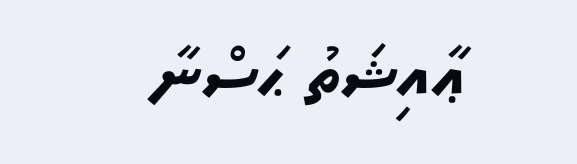ޢާއިޝަތު ޙަސްނާ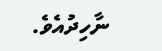ނާހިދުއެވެ.